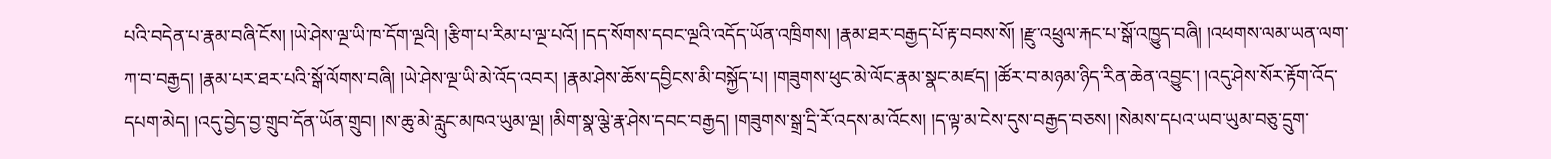པའི་བདེན་པ་རྣམ་བཞི་ངོས། །ཡེ་ཤེས་ལྔ་ཡི་ཁ་དོག་ལྔའི། །རྩིག་པ་རིམ་པ་ལྔ་པའོ། །དད་སོགས་དབང་ལྔའི་འདོད་ཡོན་འཁྲིགས། །རྣམ་ཐར་བརྒྱད་པོ་རྟ་བབས་སོ། །རྫུ་འཕྲུལ་རྐང་པ་སྒོ་འཁྱུད་བཞི། །འཕགས་ལམ་ཡན་ལག་ཀ་བ་བརྒྱད། །རྣམ་པར་ཐར་པའི་སྒོ་ལོགས་བཞི། །ཡེ་ཤེས་ལྔ་ཡི་མེ་འོད་འབར། །རྣམ་ཤེས་ཆོས་དབྱིངས་མི་བསྐྱོད་པ། །གཟུགས་ཕུང་མེ་ལོང་རྣམ་སྣང་མཛད། །ཚོར་བ་མཉམ་ཉིད་རིན་ཆེན་འབྱུང་། །འདུ་ཤེས་སོར་རྟོག་འོད་དཔག་མེད། །འདུ་བྱེད་བྱ་གྲུབ་དོན་ཡོན་གྲུབ། །ས་ཆུ་མེ་རླུང་མཁའ་ཡུམ་ལྔ། །མིག་སྣ་ལྕེ་རྣ་ཤེས་དབང་བརྒྱད། །གཟུགས་སྒྲ་དྲི་རོ་འདས་མ་འོངས། །ད་ལྟ་མ་ངེས་དུས་བརྒྱད་བཅས། །སེམས་དཔའ་ཡབ་ཡུམ་བཅུ་དྲུག་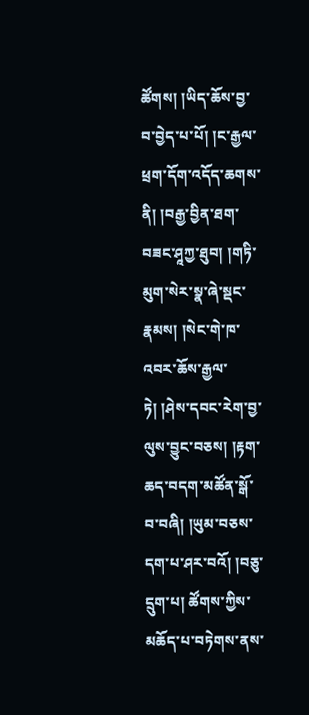ཚོགས། །ཡིད་ཆོས་བྱ་བ་བྱེད་པ་པོ། །ང་རྒྱལ་ཕྲག་དོག་འདོད་ཆགས་ནི། །བརྒྱ་བྱིན་ཐག་བཟང་ཤཱཀྱ་ཐུབ། །གཏི་མུག་སེར་སྣ་ཞེ་སྡང་རྣམས། །སེང་གེ་ཁ་འབར་ཆོས་རྒྱལ་ཏེ། །ཤེས་དབང་རེག་བྱ་ལུས་བྱུང་བཅས། །རྟག་ཆད་བདག་མཚོན་སྒོ་བ་བཞི། །ཡུམ་བཅས་དག་པ་ཤར་བའོ། །བཅུ་དྲུག་པ། ཚོགས་ཀྱིས་མཆོད་པ་བཏེགས་ནས་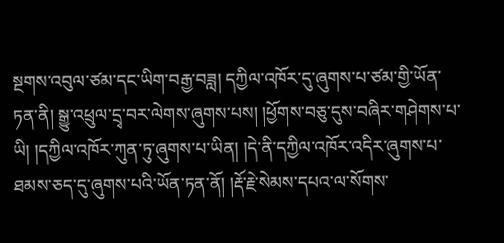སྔགས་འབུལ་ཙམ་དང་ཡིག་བརྒྱ་བཟླ། དཀྱིལ་འཁོར་དུ་ཞུགས་པ་ཙམ་གྱི་ཡོན་ཏན་ནི། སྒྱུ་འཕྲུལ་དྲྭ་བར་ལེགས་ཞུགས་པས། །ཕྱོགས་བཅུ་དུས་བཞིར་གཤེགས་པ་ཡི། །དཀྱིལ་འཁོར་ཀུན་ཏུ་ཞུགས་པ་ཡིན། །དེ་ནི་དཀྱིལ་འཁོར་འདིར་ཞུགས་པ་ཐམས་ཅད་དུ་ཞུགས་པའི་ཡོན་ཏན་ནོ། །རྡོ་རྗེ་སེམས་དཔའ་ལ་སོགས་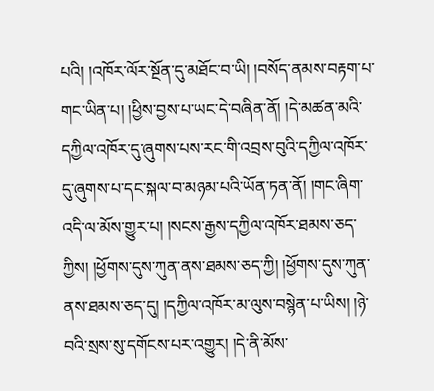པའི། །འཁོར་ལོར་སྔོན་དུ་མཐོང་བ་ཡི། །བསོད་ནམས་བརྟག་པ་གང་ཡིན་པ། །ཕྱིས་བྱས་པ་ཡང་དེ་བཞིན་ནོ། །དེ་མཚན་མའི་དཀྱིལ་འཁོར་དུ་ཞུགས་པས་རང་གི་འབྲས་བུའི་དཀྱིལ་འཁོར་དུ་ཞུགས་པ་དང་སྐལ་བ་མཉམ་པའི་ཡོན་ཏན་ནོ། །གང་ཞིག་འདི་ལ་མོས་གྱུར་པ། །སངས་རྒྱས་དཀྱིལ་འཁོར་ཐམས་ཅད་ཀྱིས། །ཕྱོགས་དུས་ཀུན་ནས་ཐམས་ཅད་ཀྱི། །ཕྱོགས་དུས་ཀུན་ནས་ཐམས་ཅད་དུ། །དཀྱིལ་འཁོར་མ་ལུས་བསྙེན་པ་ཡིས། །ཉེ་བའི་སྲས་སུ་དགོངས་པར་འགྱུར། །དེ་ནི་མོས་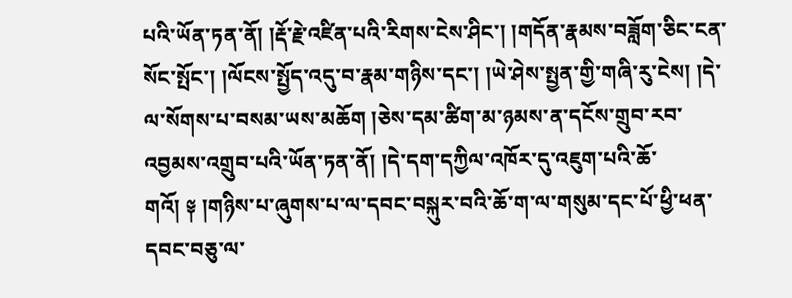པའི་ཡོན་ཏན་ནོ། །རྡོ་རྗེ་འཛིན་པའི་རིགས་ངེས་ཤིང་། །གདོན་རྣམས་བཟློག་ཅིང་ངན་སོང་སྤོང་། །ལོངས་སྤྱོད་འདུ་བ་རྣམ་གཉིས་དང་། །ཡེ་ཤེས་སྤྱན་གྱི་གཞི་རུ་ངེས། །དེ་ལ་སོགས་པ་བསམ་ཡས་མཆོག །ཅེས་དམ་ཚིག་མ་ཉམས་ན་དངོས་གྲུབ་རབ་འབྱམས་འགྲུབ་པའི་ཡོན་ཏན་ནོ། །དེ་དག་དཀྱིལ་འཁོར་དུ་འཇུག་པའི་ཆོ་གའོ། ༈ །གཉིས་པ་ཞུགས་པ་ལ་དབང་བསྐུར་བའི་ཆོ་ག་ལ་གསུམ་དང་པོ་ཕྱི་ཕན་དབང་བཅུ་ལ་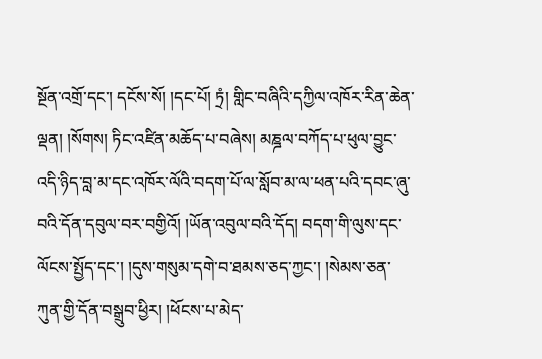སྔོན་འགྲོ་དང་། དངོས་སོ། །དང་པོ། ཏྲཾ། གླིང་བཞིའི་དཀྱིལ་འཁོར་རིན་ཆེན་ལྡན། །སོགས། ཏིང་འཛིན་མཆོད་པ་བཞེས། མཎྜལ་བཀོད་པ་ཕུལ་བྱུང་འདི་ཉིད་བླ་མ་དང་འཁོར་ལོའི་བདག་པོ་ལ་སློབ་མ་ལ་ཕན་པའི་དབང་ཞུ་བའི་དོན་དབུལ་བར་བགྱིའོ། །ཡོན་འབུལ་བའི་དོད། བདག་གི་ལུས་དང་ལོངས་སྤྱོད་དང་། །དུས་གསུམ་དགེ་བ་ཐམས་ཅད་ཀྱང་། །སེམས་ཅན་ཀུན་གྱི་དོན་བསྒྲུབ་ཕྱིར། །ཕོངས་པ་མེད་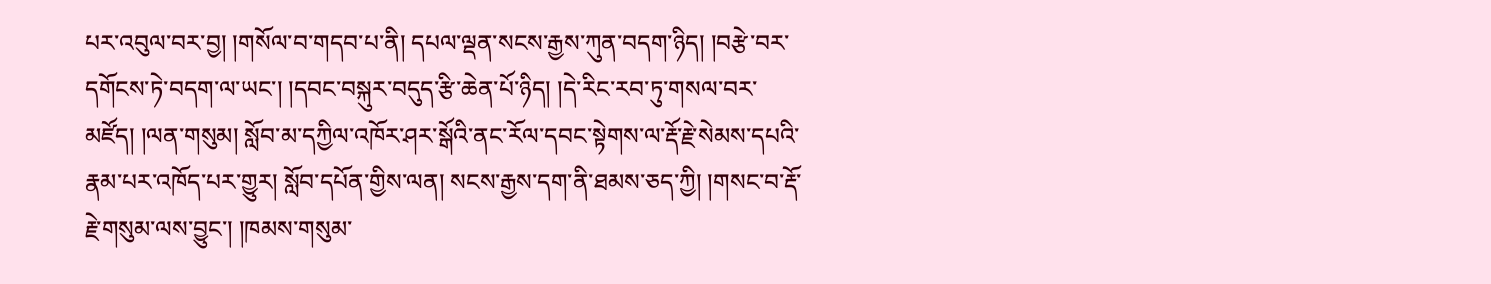པར་འབུལ་བར་བྱ། །གསོལ་བ་གདབ་པ་ནི། དཔལ་ལྡན་སངས་རྒྱས་ཀུན་བདག་ཉིད། །བརྩེ་བར་དགོངས་ཏེ་བདག་ལ་ཡང་། །དབང་བསྐུར་བདུད་རྩི་ཆེན་པོ་ཉིད། །དེ་རིང་རབ་ཏུ་གསལ་བར་མཛོད། །ལན་གསུམ། སློབ་མ་དཀྱིལ་འཁོར་ཤར་སྒོའི་ནང་རོལ་དབང་སྟེགས་ལ་རྡོ་རྗེ་སེམས་དཔའི་རྣམ་པར་འཁོད་པར་གྱུར། སློབ་དཔོན་གྱིས་ལན། སངས་རྒྱས་དག་ནི་ཐམས་ཅད་ཀྱི། །གསང་བ་རྡོ་རྗེ་གསུམ་ལས་བྱུང་། །ཁམས་གསུམ་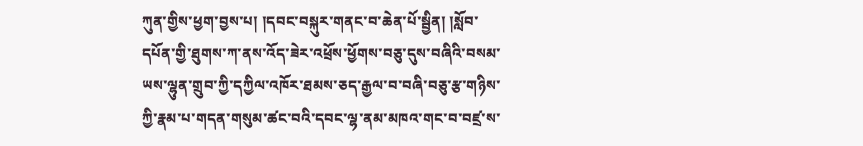ཀུན་གྱིས་ཕྱག་བྱས་པ། །དབང་བསྐུར་གནང་བ་ཆེན་པོ་སྦྱིན། །སློབ་དཔོན་གྱི་ཐུགས་ཀ་ནས་འོད་ཟེར་འཕྲོས་ཕྱོགས་བཅུ་དུས་བཞིའི་བསམ་ཡས་ལྷུན་གྲུབ་ཀྱི་དཀྱིལ་འཁོར་ཐམས་ཅད་རྒྱལ་བ་བཞི་བཅུ་རྩ་གཉིས་ཀྱི་རྣམ་པ་གདན་གསུམ་ཚང་བའི་དབང་ལྷ་ནམ་མཁའ་གང་བ་བཛྲ་ས་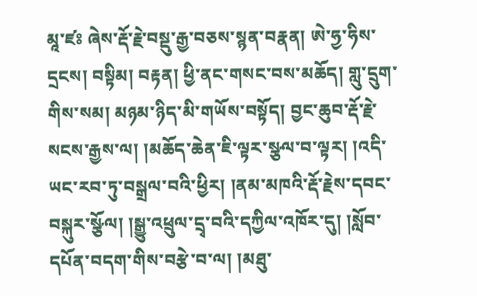མཱ་ཛཿ ཞེས་རྡོ་རྗེ་བསྡུ་རྒྱ་བཅས་སྙན་བརྣན། ཨེ་ཧྱ་ཧིས་དྲངས། བསྟིམ། བརྟན། ཕྱི་ནང་གསང་བས་མཆོད། གླུ་དྲུག་གིས་སམ། མཉམ་ཉིད་མི་གཡོས་བསྟོད། བྱང་ཆུབ་རྡོ་རྗེ་སངས་རྒྱས་ལ། །མཆོད་ཆེན་ཇི་ལྟར་སྩལ་བ་ལྟར། །འདི་ཡང་རབ་ཏུ་བསྒྲལ་བའི་ཕྱིར། །ནམ་མཁའི་རྡོ་རྗེས་དབང་བསྐུར་སྩོལ། །སྒྱུ་འཕྲུལ་དྲྭ་བའི་དཀྱིལ་འཁོར་དུ། །སློབ་དཔོན་བདག་གིས་བརྩེ་བ་ལ། །མཐུ་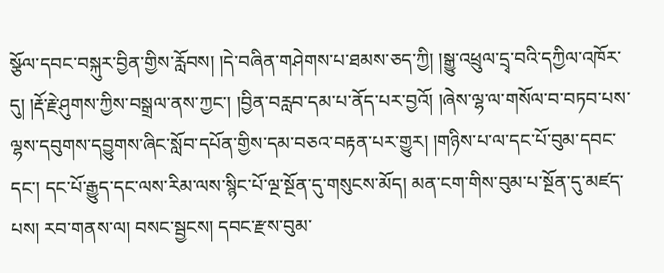སྩོལ་དབང་བསྐུར་བྱིན་གྱིས་རློབས། །དེ་བཞིན་གཤེགས་པ་ཐམས་ཅད་ཀྱི། །སྒྱུ་འཕྲུལ་དྲྭ་བའི་དཀྱིལ་འཁོར་དུ། །རྡོ་རྗེ་ཤུགས་ཀྱིས་བསྒྲལ་ནས་ཀྱང་། །བྱིན་བརླབ་དམ་པ་ནོད་པར་བྱའོ། །ཞེས་ལྷ་ལ་གསོལ་བ་བཏབ་པས་ལྷས་དབུགས་དབྱུགས་ཞིང་སློབ་དཔོན་གྱིས་དམ་བཅའ་བརྟན་པར་གྱུར། །གཉིས་པ་ལ་དང་པོ་བུམ་དབང་དང་། དང་པོ་རྒྱུད་དང་ལས་རིམ་ལས་སྙིང་པོ་ལྔ་སྔོན་དུ་གསུངས་མོད། མན་ངག་གིས་བུམ་པ་སྔོན་དུ་མཛད་པས། རབ་གནས་ལ། བསང་སྦྱངས། དབང་རྫས་བུམ་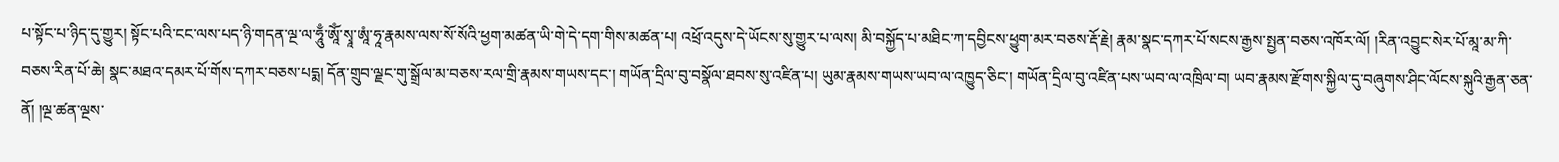པ་སྟོང་པ་ཉིད་དུ་གྱུར། སྟོང་པའི་ངང་ལས་པད་ཉི་གདན་ལྔ་ལ་ཧཱུྃ་ཨཱོཾ་སྭཱ་ཨཱཾ་ཧཱ་རྣམས་ལས་སོ་སོའི་ཕྱག་མཚན་ཡི་གེ་དེ་དག་གིས་མཚན་པ། འཕྲོ་འདུས་དེ་ཡོངས་སུ་གྱུར་པ་ལས། མི་བསྐྱོད་པ་མཐིང་ཀ་དབྱིངས་ཕྱུག་མར་བཅས་རྡོ་རྗེ། རྣམ་སྣང་དཀར་པོ་སངས་རྒྱས་སྤྱན་བཅས་འཁོར་ལོ། །རིན་འབྱུང་སེར་པོ་མཱ་མ་ཀི་བཅས་རིན་པོ་ཆེ། སྣང་མཐའ་དམར་པོ་གོས་དཀར་བཅས་པདྨ། དོན་གྲུབ་ལྗང་གུ་སྒྲོལ་མ་བཅས་རལ་གྲི་རྣམས་གཡས་དང་། གཡོན་དྲིལ་བུ་བསྣོལ་ཐབས་སུ་འཛིན་པ། ཡུམ་རྣམས་གཡས་ཡབ་ལ་འཁྱུད་ཅིང་། གཡོན་དྲིལ་བུ་འཛིན་པས་ཡབ་ལ་འཁྲིལ་བ། ཡབ་རྣམས་རྫོགས་སྐྱིལ་དུ་བཞུགས་ཤིང་ལོངས་སྐུའི་རྒྱན་ཅན་ནོ། །ལྔ་ཚན་ལྔས་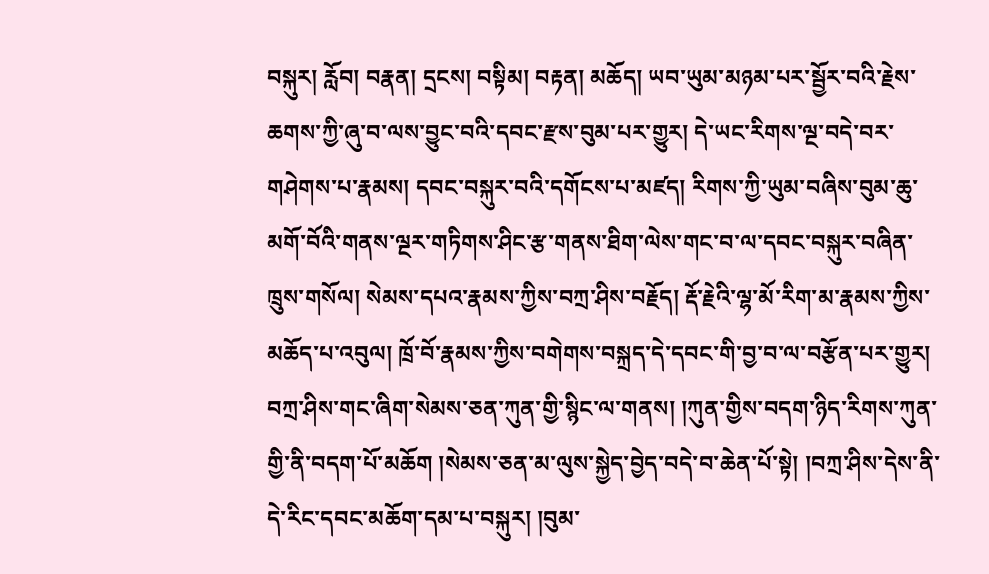བསྐུར། རློབ། བརྣན། དྲངས། བསྟིམ། བརྟན། མཆོད། ཡབ་ཡུམ་མཉམ་པར་སྦྱོར་བའི་རྗེས་ཆགས་ཀྱི་ཞུ་བ་ལས་བྱུང་བའི་དབང་རྫས་བུམ་པར་གྱུར། དེ་ཡང་རིགས་ལྔ་བདེ་བར་གཤེགས་པ་རྣམས། དབང་བསྐུར་བའི་དགོངས་པ་མཛད། རིགས་ཀྱི་ཡུམ་བཞིས་བུམ་ཆུ་མགོ་བོའི་གནས་ལྔར་གཏིགས་ཤིང་རྩ་གནས་ཐིག་ལེས་གང་བ་ལ་དབང་བསྐུར་བཞིན་ཁྲུས་གསོལ། སེམས་དཔའ་རྣམས་ཀྱིས་བཀྲ་ཤིས་བརྗོད། རྡོ་རྗེའི་ལྷ་མོ་རིག་མ་རྣམས་ཀྱིས་མཆོད་པ་འབུལ། ཁྲོ་བོ་རྣམས་ཀྱིས་བགེགས་བསྐྲད་དེ་དབང་གི་བྱ་བ་ལ་བརྩོན་པར་གྱུར། བཀྲ་ཤིས་གང་ཞིག་སེམས་ཅན་ཀུན་གྱི་སྙིང་ལ་གནས། །ཀུན་གྱིས་བདག་ཉིད་རིགས་ཀུན་གྱི་ནི་བདག་པོ་མཆོག །སེམས་ཅན་མ་ལུས་སྐྱེད་བྱེད་བདེ་བ་ཆེན་པོ་སྟེ། །བཀྲ་ཤིས་དེས་ནི་དེ་རིང་དབང་མཆོག་དམ་པ་བསྐུར། །བུམ་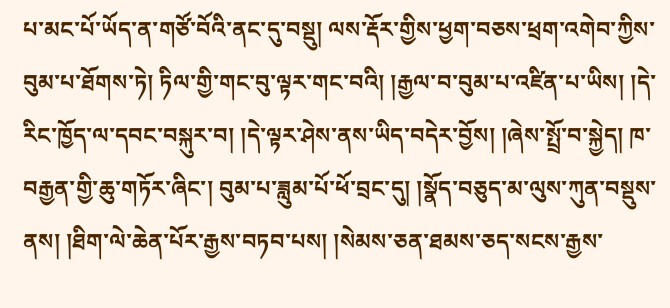པ་མང་པོ་ཡོད་ན་གཙོ་བོའི་ནང་དུ་བསྡུ། ལས་རྡོར་གྱིས་ཕྱག་བཅས་ཕྲག་འགེབ་ཀྱིས་བུམ་པ་ཐོགས་ཏེ། ཏིལ་གྱི་གང་བུ་ལྟར་གང་བའི། །རྒྱལ་བ་བུམ་པ་འཛིན་པ་ཡིས། །དེ་རིང་ཁྱོད་ལ་དབང་བསྐུར་བ། །དེ་ལྟར་ཤེས་ནས་ཡིད་བདེར་བྱོས། །ཞེས་སྤྲོ་བ་སྐྱེད། ཁ་བརྒྱན་གྱི་ཆུ་གཏོར་ཞིང་། བུམ་པ་ཟླུམ་པོ་ཕོ་བྲང་དུ། །སྣོད་བཅུད་མ་ལུས་ཀུན་བསྡུས་ནས། །ཐིག་ལེ་ཆེན་པོར་རྒྱས་བཏབ་པས། །སེམས་ཅན་ཐམས་ཅད་སངས་རྒྱས་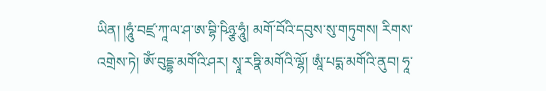ཡིན། །ཧཱུཾ་བཛྲ་ཀཱ་ལ་ཤ་ཨ་བྷི་ཥིཉྩ་ཧཱུཾ། མགོ་བོའི་དབུས་སུ་གཏུགས། རིགས་འགྲེས་ཏེ། ༀ་བུདྡྷ་མགོའི་ཤར། སྭཱ་རཏྣི་མགོའི་ལྷོ། ཨཱཾ་པདྨ་མགོའི་ནུབ། ཧཱ་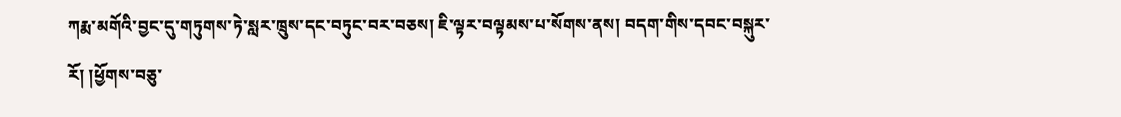ཀརྨ་མགོའི་བྱང་དུ་གཏུགས་ཏེ་སླར་ཁྲུས་དང་བཏུང་བར་བཅས། ཇི་ལྟར་བལྟམས་པ་སོགས་ནས། བདག་གིས་དབང་བསྐུར་རོ། །ཕྱོགས་བཅུ་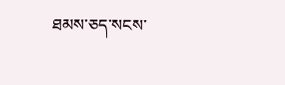ཐམས་ཅད་སངས་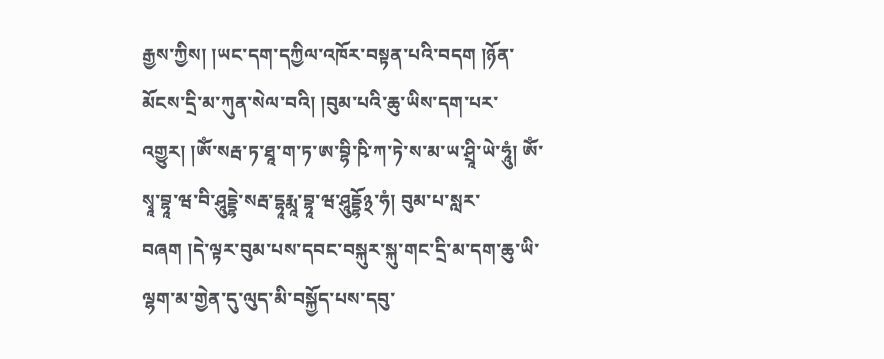རྒྱས་ཀྱིས། །ཡང་དག་དཀྱིལ་འཁོར་བསྟན་པའི་བདག །ཉོན་མོངས་དྲི་མ་ཀུན་སེལ་བའི། །བུམ་པའི་ཆུ་ཡིས་དག་པར་འགྱུར། །ༀ་སརྦ་ཏ་ཐཱ་ག་ཏ་ཨ་བྷི་ཥི་ཀ་ཏེ་ས་མ་ཡ་ཤྲཱི་ཡེ་ཧཱུཾ། ༀ་སྭཱ་བྷཱ་ཝ་བི་ཤཱུདྡྷེ་སརྦ་དྷཱརྨཱ་བྷཱ་ཝ་ཤཱུདྡྷོ྅་ཧཾ། བུམ་པ་སླར་བཞག །དེ་ལྟར་བུམ་པས་དབང་བསྐུར་སྐུ་གང་དྲི་མ་དག་ཆུ་ཡི་ལྷག་མ་གྱེན་དུ་ལུད་མི་བསྐྱོད་པས་དབུ་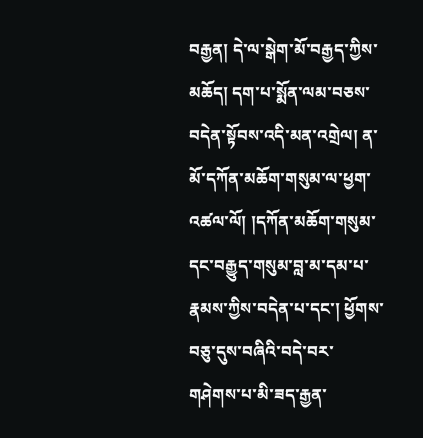བརྒྱན། དེ་ལ་སྒེག་མོ་བརྒྱད་ཀྱིས་མཆོད། དག་པ་སྨོན་ལམ་བཅས་བདེན་སྟོབས་འདི་མན་འགྲེལ། ན་མོ་དཀོན་མཆོག་གསུམ་ལ་ཕྱག་འཚལ་ལོ། །དཀོན་མཆོག་གསུམ་དང་བརྒྱུད་གསུམ་བླ་མ་དམ་པ་རྣམས་ཀྱིས་བདེན་པ་དང་། ཕྱོགས་བཅུ་དུས་བཞིའི་བདེ་བར་གཤེགས་པ་མི་ཟད་རྒྱན་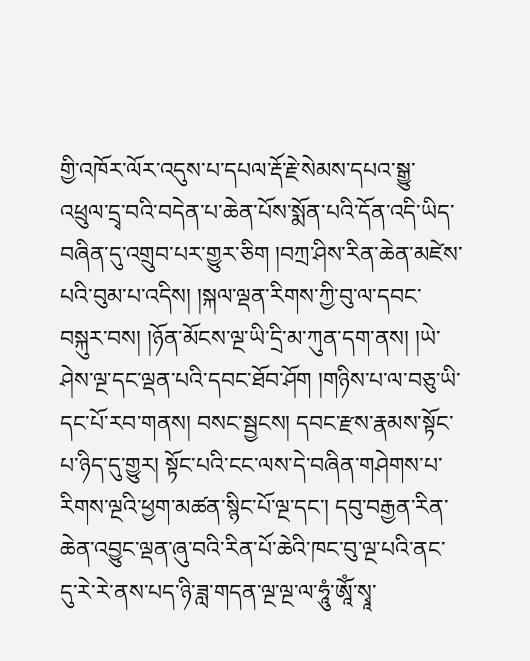གྱི་འཁོར་ལོར་འདུས་པ་དཔལ་རྡོ་རྗེ་སེམས་དཔའ་སྒྱུ་འཕྲུལ་དྲྭ་བའི་བདེན་པ་ཆེན་པོས་སྨོན་པའི་དོན་འདི་ཡིད་བཞིན་དུ་འགྲུབ་པར་གྱུར་ཅིག །བཀྲ་ཤིས་རིན་ཆེན་མཛེས་པའི་བུམ་པ་འདིས། །སྐལ་ལྡན་རིགས་ཀྱི་བུ་ལ་དབང་བསྐུར་བས། །ཉོན་མོངས་ལྔ་ཡི་དྲི་མ་ཀུན་དག་ནས། །ཡེ་ཤེས་ལྔ་དང་ལྡན་པའི་དབང་ཐོབ་ཤོག །གཉིས་པ་ལ་བཅུ་ཡི་དང་པོ་རབ་གནས། བསང་སྦྱངས། དབང་རྫས་རྣམས་སྟོང་པ་ཉིད་དུ་གྱུར། སྟོང་པའི་ངང་ལས་དེ་བཞིན་གཤེགས་པ་རིགས་ལྔའི་ཕྱག་མཚན་སྙིང་པོ་ལྔ་དང་། དབུ་བརྒྱན་རིན་ཆེན་འབྱུང་ལྡན་ཞུ་བའི་རིན་པོ་ཆེའི་ཁང་བུ་ལྔ་པའི་ནང་དུ་རེ་རེ་ནས་པད་ཉི་ཟླ་གདན་ལྔ་ལྔ་ལ་ཧཱུཾ་ཨཱོཾ་སྭཱ་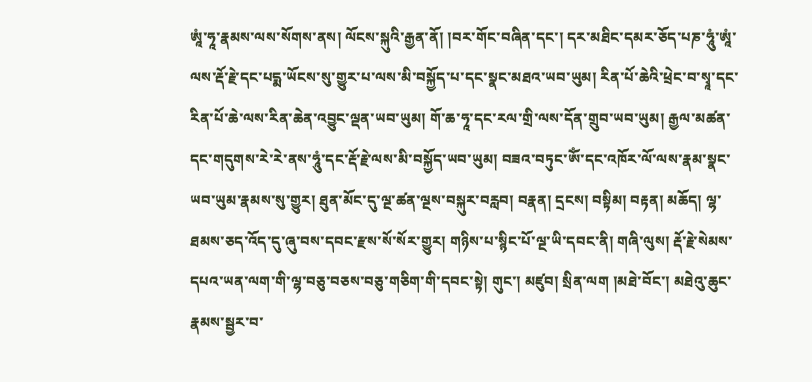ཨཱཾ་ཧཱ་རྣམས་ལས་སོགས་ནས། ལོངས་སྐུའི་རྒྱན་ནོ། །བར་གོང་བཞིན་དང་། དར་མཐིང་དམར་ཅོད་པཎ་ཧཱུཾ་ཨཱཾ་ལས་རྡོ་རྗེ་དང་པདྨ་ཡོངས་སུ་གྱུར་པ་ལས་མི་བསྐྱོད་པ་དང་སྣང་མཐའ་ཡབ་ཡུམ། རིན་པོ་ཆེའི་ཕྲེང་བ་སྭཱ་དང་རིན་པོ་ཆེ་ལས་རིན་ཆེན་འབྱུང་ལྡན་ཡབ་ཡུམ། གོ་ཆ་ཧཱ་དང་རལ་གྲི་ལས་དོན་གྲུབ་ཡབ་ཡུམ། རྒྱལ་མཚན་དང་གདུགས་རེ་རེ་ནས་ཧཱུཾ་དང་རྡོ་རྗེ་ལས་མི་བསྐྱོད་ཡབ་ཡུམ། བཟའ་བཏུང་ༀ་དང་འཁོར་ལོ་ལས་རྣམ་སྣང་ཡབ་ཡུམ་རྣམས་སུ་གྱུར། ཐུན་མོང་དུ་ལྔ་ཚན་ལྔས་བསྐུར་བརླབ། བརྣན། དྲངས། བསྟིམ། བརྟན། མཆོད། ལྷ་ཐམས་ཅད་འོད་དུ་ཞུ་བས་དབང་རྫས་སོ་སོར་གྱུར། གཉིས་པ་སྙིང་པོ་ལྔ་ཡི་དབང་ནི། གཞི་ལུས། རྡོ་རྗེ་སེམས་དཔའ་ཡན་ལག་གི་ལྷ་བཅུ་བཅས་བཅུ་གཅིག་གི་དབང་སྟེ། གུང་། མཛུབ། སྲིན་ལག །མཐེ་བོང་། མཐེའུ་ཆུང་རྣམས་སྦྱར་བ་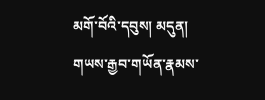མགོ་བོའི་དབུས། མདུན། གཡས་རྒྱབ་གཡོན་རྣམས་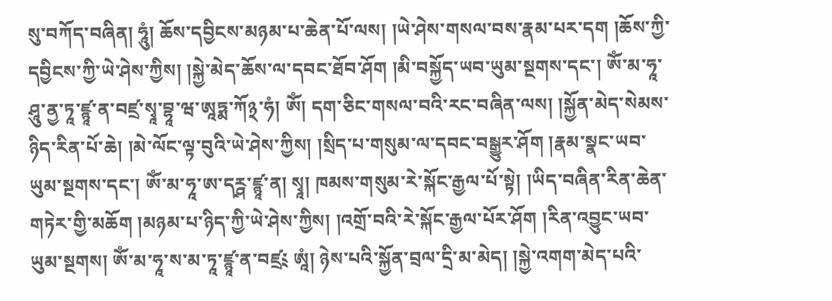སུ་བཀོད་བཞིན། ཧཱུཾ། ཆོས་དབྱིངས་མཉམ་པ་ཆེན་པོ་ལས། །ཡེ་ཤེས་གསལ་བས་རྣམ་པར་དག །ཆོས་ཀྱི་དབྱིངས་ཀྱི་ཡེ་ཤེས་ཀྱིས། །སྐྱེ་མེད་ཆོས་ལ་དབང་ཐོབ་ཤོག །མི་བསྐྱོད་ཡབ་ཡུམ་སྔགས་དང་། ༀ་མ་ཧཱ་ཤཱུ་ནྱ་ཏཱ་ཛྙཱ་ན་བཛྲ་སྭཱ་བྷཱ་ཝ་ཨཱཏྨ་ཀོ྅་ཧཾ། ༀ། དག་ཅིང་གསལ་བའི་རང་བཞིན་ལས། །སྐྱོན་མེད་སེམས་ཉིད་རིན་པོ་ཆེ། །མེ་ལོང་ལྟ་བུའི་ཡེ་ཤེས་ཀྱིས། །སྲིད་པ་གསུམ་ལ་དབང་བསྒྱུར་ཤོག །རྣམ་སྣང་ཡབ་ཡུམ་སྔགས་དང་། ༀ་མ་ཧཱ་ཨ་དཪྴ་ཛྙཱ་ན། སྭཱ། ཁམས་གསུམ་རེ་སྐོང་རྒྱལ་པོ་སྟེ། །ཡིད་བཞིན་རིན་ཆེན་གཏེར་གྱི་མཆོག །མཉམ་པ་ཉིད་ཀྱི་ཡེ་ཤེས་ཀྱིས། །འགྲོ་བའི་རེ་སྐོང་རྒྱལ་པོར་ཤོག །རིན་འབྱུང་ཡབ་ཡུམ་སྔགས། ༀ་མ་ཧཱ་ས་མ་ཏཱ་ཛྙཱ་ན་བཛྲ༴ ཨཱཾ། ཉེས་པའི་སྐྱོན་བྲལ་དྲི་མ་མེད། །སྐྱེ་འགག་མེད་པའི་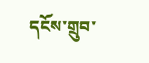དངོས་གྲུབ་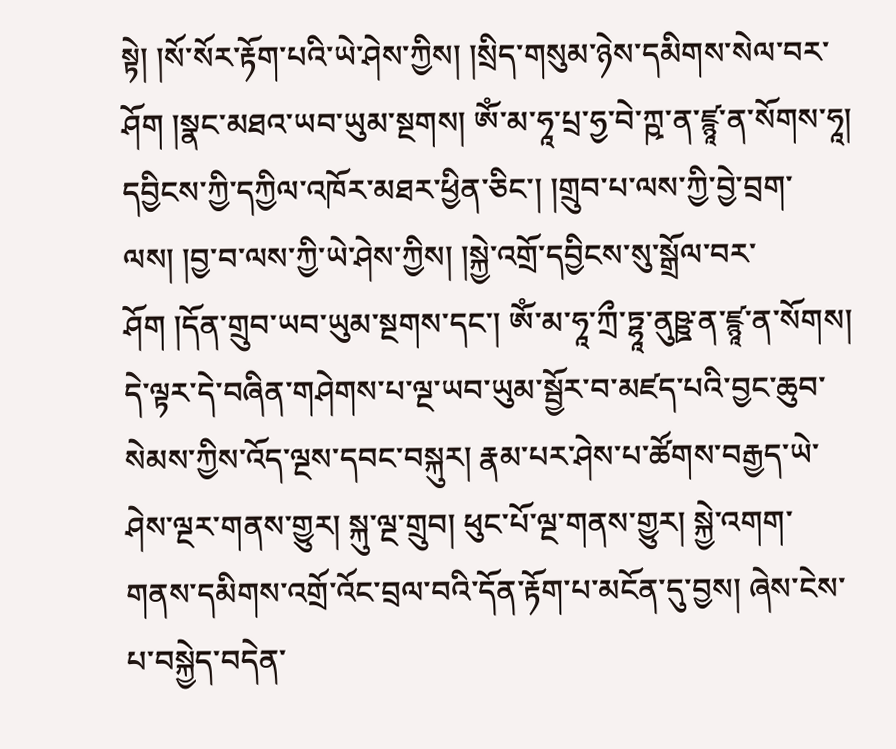སྟེ། །སོ་སོར་རྟོག་པའི་ཡེ་ཤེས་ཀྱིས། །སྲིད་གསུམ་ཉེས་དམིགས་སེལ་བར་ཤོག །སྣང་མཐའ་ཡབ་ཡུམ་སྔགས། ༀ་མ་ཧཱ་པྲ་ཧྱ་བེ་ཀྵ་ན་ཛྙཱ་ན་སོགས་ཧཱ། དབྱིངས་ཀྱི་དཀྱིལ་འཁོར་མཐར་ཕྱིན་ཅིང་། །གྲུབ་པ་ལས་ཀྱི་བྱེ་བྲག་ལས། །བྱ་བ་ལས་ཀྱི་ཡེ་ཤེས་ཀྱིས། །སྐྱེ་འགྲོ་དབྱིངས་སུ་སྒྲོལ་བར་ཤོག །དོན་གྲུབ་ཡབ་ཡུམ་སྔགས་དང་། ༀ་མ་ཧཱ་ཀྲྀ་ཏྷཱ་ནུཥྛ་ན་ཛྙཱ་ན་སོགས། དེ་ལྟར་དེ་བཞིན་གཤེགས་པ་ལྔ་ཡབ་ཡུམ་སྦྱོར་བ་མཛད་པའི་བྱང་ཆུབ་སེམས་ཀྱིས་འོད་ལྔས་དབང་བསྐུར། རྣམ་པར་ཤེས་པ་ཚོགས་བརྒྱད་ཡེ་ཤེས་ལྔར་གནས་གྱུར། སྐུ་ལྔ་གྲུབ། ཕུང་པོ་ལྔ་གནས་གྱུར། སྐྱེ་འགག་གནས་དམིགས་འགྲོ་འོང་བྲལ་བའི་དོན་རྟོག་པ་མངོན་དུ་བྱས། ཞེས་ངེས་པ་བསྐྱེད་བདེན་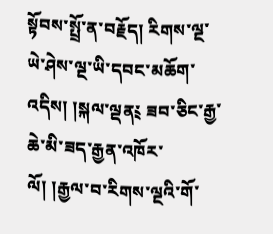སྟོབས་སྤྲོ་ན་བརྗོད། རིགས་ལྔ་ཡེ་ཤེས་ལྔ་ཡི་དབང་མཆོག་འདིས། །སྐལ་ལྡན༴ ཟབ་ཅིང་རྒྱ་ཆེ་མི་ཟད་རྒྱན་འཁོར་ལོ། །རྒྱལ་བ་རིགས་ལྔའི་གོ་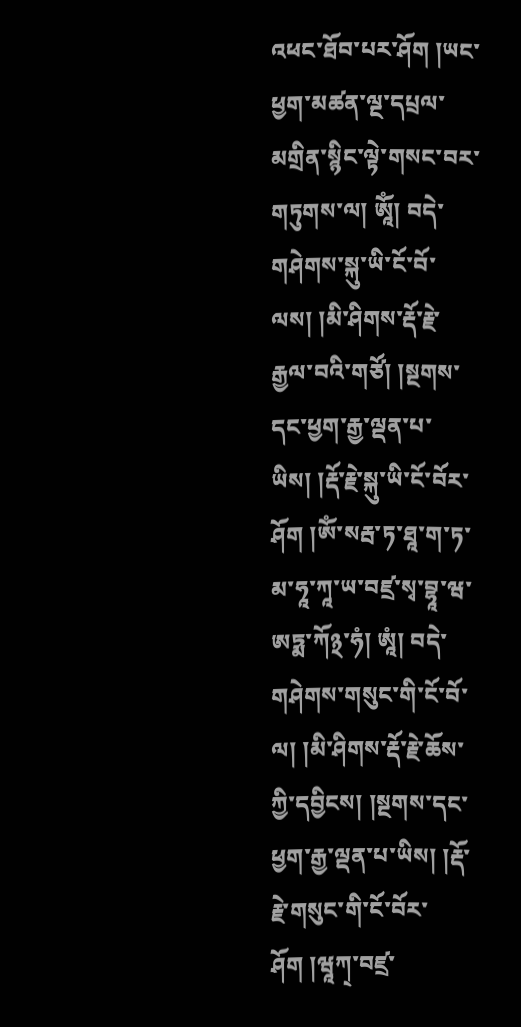འཕང་ཐོབ་པར་ཤོག །ཡང་ཕྱག་མཚན་ལྔ་དཔྲལ་མགྲིན་སྙིང་ལྟེ་གསང་བར་གཏུགས་ལ། ཨཱོཾ། བདེ་གཤེགས་སྐུ་ཡི་ངོ་བོ་ལས། །མི་ཤིགས་རྡོ་རྗེ་རྒྱལ་བའི་གཙོ། །སྔགས་དང་ཕྱག་རྒྱ་ལྡན་པ་ཡིས། །རྡོ་རྗེ་སྐུ་ཡི་ངོ་བོར་ཤོག །ༀ་སརྦ་ཏ་ཐཱ་ག་ཏ་མ་ཧཱ་ཀཱ་ཡ་བཛྲ་སྭ་བྷཱ་ཝ་ཨཏྨ་ཀོ྅་ཧཾ། ཨཱཾ། བདེ་གཤེགས་གསུང་གི་ངོ་བོ་ལ། །མི་ཤིགས་རྡོ་རྗེ་ཆོས་ཀྱི་དབྱིངས། །སྔགས་དང་ཕྱག་རྒྱ་ལྡན་པ་ཡིས། །རྡོ་རྗེ་གསུང་གི་ངོ་བོར་ཤོག །ཝཱཀ྄་བཛྲ་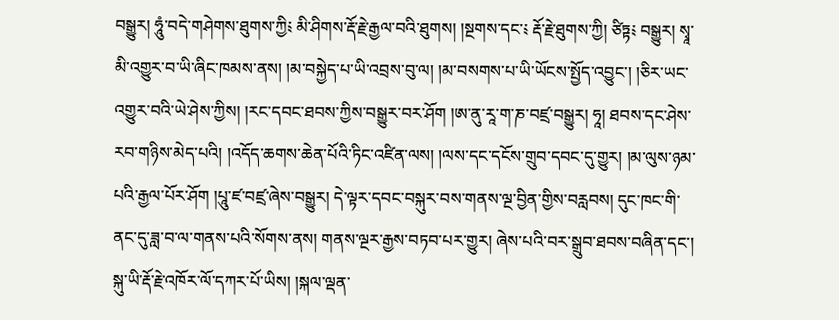བསྒྱུར། ཧཱུཾ་བདེ་གཤེགས་ཐུགས་ཀྱི༴ མི་ཤིགས་རྡོ་རྗེ་རྒྱལ་བའི་ཐུགས། །སྔགས་དང་༴ རྡོ་རྗེ་ཐུགས་ཀྱི། ཙིཏྟ༴ བསྒྱུར། སྭཱ་མི་འགྱུར་བ་ཡི་ཞིང་ཁམས་ནས། །མ་བསྐྱེད་པ་ཡི་འབྲས་བུ་ལ། །མ་བསགས་པ་ཡི་ཡོངས་སྤྱོད་འབྱུང་། །ཅིར་ཡང་འགྱུར་བའི་ཡེ་ཤེས་ཀྱིས། །རང་དབང་ཐབས་ཀྱིས་བསྒྱུར་བར་ཤོག །ཨ་ནུ་རཱ་ག་ཎ་བཛྲ་བསྒྱུར། ཧཱ། ཐབས་དང་ཤེས་རབ་གཉིས་མེད་པའི། །འདོད་ཆགས་ཆེན་པོའི་ཏིང་འཛིན་ལས། །ལས་དང་དངོས་གྲུབ་དབང་དུ་གྱུར། །མ་ལུས་ཉམ་པའི་རྒྱལ་པོར་ཤོག །པཱུ་ཛ་བཛྲ་ཞེས་བསྒྱུར། དེ་ལྟར་དབང་བསྐུར་བས་གནས་ལྔ་བྱིན་གྱིས་བརླབས། དུང་ཁང་གི་ནང་དུ་ཟླ་བ་ལ་གནས་པའི་སོགས་ནས། གནས་ལྔར་རྒྱས་བཏབ་པར་གྱུར། ཞེས་པའི་བར་སྒྲུབ་ཐབས་བཞིན་དང་། སྐུ་ཡི་རྡོ་རྗེ་འཁོར་ལོ་དཀར་པོ་ཡིས། །སྐལ་ལྡན་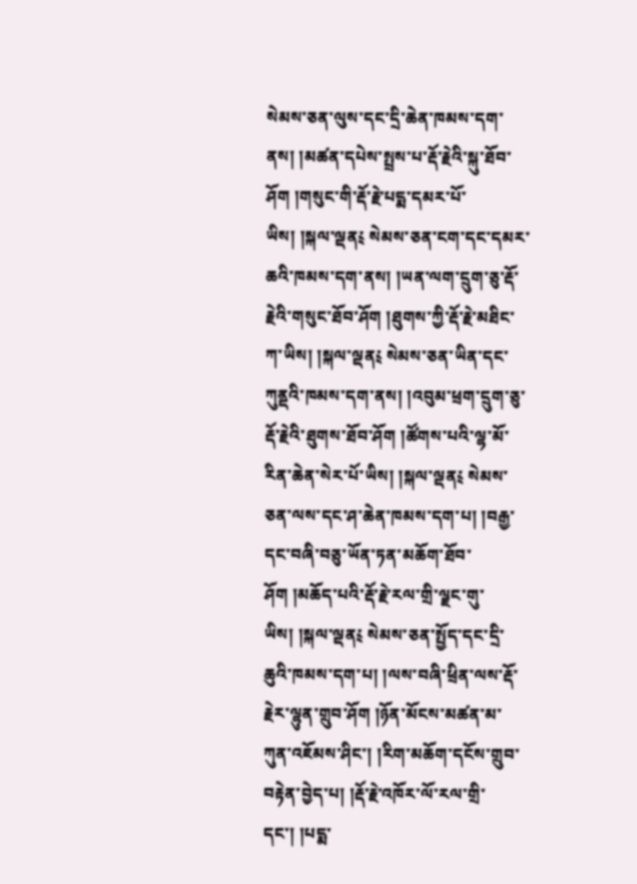སེམས་ཅན་ལུས་དང་དྲི་ཆེན་ཁམས་དག་ནས། །མཚན་དཔེས་སྤྲས་པ་རྡོ་རྗེའི་སྐུ་ཐོབ་ཤོག །གསུང་གི་རྡོ་རྗེ་པདྨ་དམར་པོ་ཡིས། །སྐལ་ལྡན༴ སེམས་ཅན་ངག་དང་དམར་ཆའི་ཁམས་དག་ནས། །ཡན་ལག་དྲུག་ཅུ་རྡོ་རྗེའི་གསུང་ཐོབ་ཤོག །ཐུགས་ཀྱི་རྡོ་རྗེ་མཐིང་ཀ་ཡིས། །སྐལ་ལྡན༴ སེམས་ཅན་ཡིན་དང་ཀུནྡའི་ཁམས་དག་ནས། །འབུམ་ཕྲག་དྲུག་ཅུ་རྡོ་རྗེའི་ཐུགས་ཐོབ་ཤོག །ཚོགས་པའི་ལྷ་མོ་རིན་ཆེན་སེར་པོ་ཡིས། །སྐལ་ལྡན༴ སེམས་ཅན་ལས་དང་ཤ་ཆེན་ཁམས་དག་པ། །བརྒྱ་དང་བཞི་བཅུ་ཡོན་ཏན་མཆོག་ཐོབ་ཤོག །མཆོད་པའི་རྡོ་རྗེ་རལ་གྲི་ལྗང་གུ་ཡིས། །སྐལ་ལྡན༴ སེམས་ཅན་སྤྱོད་དང་དྲི་ཆུའི་ཁམས་དག་པ། །ལས་བཞི་ཕྲིན་ལས་རྡོ་རྗེར་ལྷུན་གྲུབ་ཤོག །ཉོན་མོངས་མཚན་མ་ཀུན་འཇོམས་ཤིང་། །རིག་མཆོག་དངོས་གྲུབ་བརྟེན་བྱེད་པ། །རྡོ་རྗེ་འཁོར་ལོ་རལ་གྲི་དང་། །པདྨ་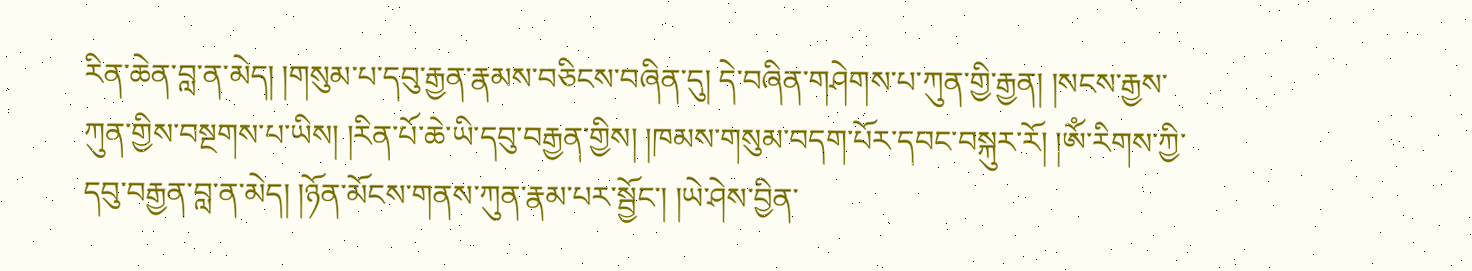རིན་ཆེན་བླ་ན་མེད། །གསུམ་པ་དབུ་རྒྱན་རྣམས་བཅིངས་བཞིན་དུ། དེ་བཞིན་གཤེགས་པ་ཀུན་གྱི་རྒྱན། །སངས་རྒྱས་ཀུན་གྱིས་བསྔགས་པ་ཡིས། །རིན་པོ་ཆེ་ཡི་དབུ་བརྒྱན་གྱིས། །ཁམས་གསུམ་བདག་པོར་དབང་བསྐུར་རོ། །ༀ་རིགས་ཀྱི་དབུ་བརྒྱན་བླ་ན་མེད། །ཉོན་མོངས་གནས་ཀུན་རྣམ་པར་སྦྱོང་། །ཡེ་ཤེས་བྱིན་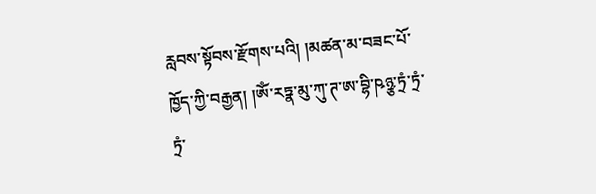རླབས་སྟོབས་རྫོགས་པའི། །མཚན་མ་བཟང་པོ་ཁྱོད་ཀྱི་བརྒྱན། །ༀ་རཏྣ་མུ་ཀུ་ཊ་ཨ་བྷི་ཥཉྩ་ཏྲཾ་ཏྲཾ་ཏྲཾ་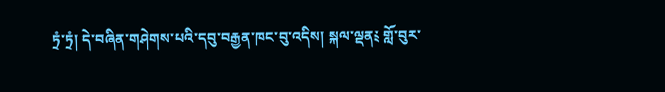ཏྲཾ་ཏྲཾ། དེ་བཞིན་གཤེགས་པའི་དབུ་བརྒྱན་ཁང་བུ་འདིས། སྐལ་ལྡན༴ གློ་བུར་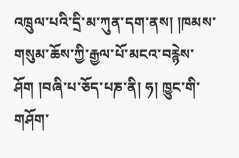འཁྲུལ་པའི་དྲི་མ་ཀུན་དག་ནས། །ཁམས་གསུམ་ཆོས་ཀྱི་རྒྱལ་པོ་མངའ་བརྙེས་ཤོག །བཞི་པ་ཅོད་པཎ་ནི། ཧ། ཁྱུང་གི་གཤོག་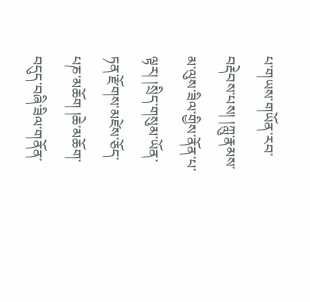པ་གཡས་གཡོན་རབ་བརྡེབས་པས། །ཀླུ་རྣམས་མ་ལུས་ཟིལ་གྱིས་ནོན་པ་ལྟར། །སྲིད་གསུམ་ཡོན་ཏན་རྫོགས་མཛེས་ཅོད་པཎ་མཆོག །ཆེ་མཆོག་བདུད་བཞི་ཟིལ་གནོན་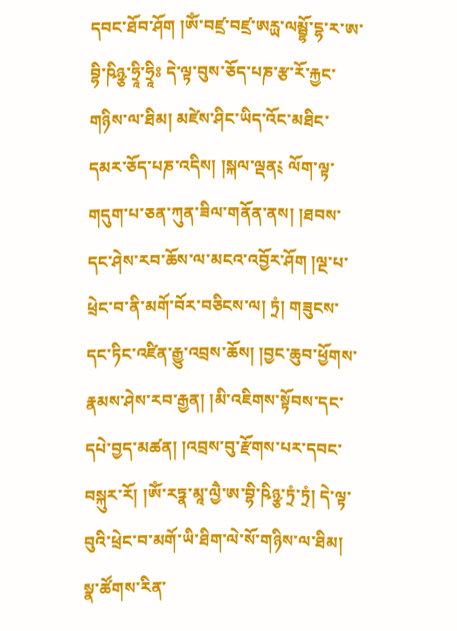དབང་ཐོབ་ཤོག །ༀ་བཛྲ་བཛྲ་ཨརྻ་ལམྦྷོ་དྷ་ར་ཨ་བྷི་ཥིཉྩ་ཧྲཱི་ཧྲཱིཿ དེ་ལྟ་བུས་ཅོད་པཎ་རྩ་རོ་རྐྱང་གཉིས་ལ་ཐིམ། མཛེས་ཤིང་ཡིད་འོང་མཐིང་དམར་ཅོད་པཎ་འདིས། །སྐལ་ལྡན༴ ལོག་ལྟ་གདུག་པ་ཅན་ཀུན་ཟིལ་གནོན་ནས། །ཐབས་དང་ཤེས་རབ་ཆོས་ལ་མངའ་འབྱོར་ཤོག །ལྔ་པ་ཕྲེང་བ་ནི་མགོ་བོར་བཅིངས་ལ། ཏྲཾ། གཟུངས་དང་ཏིང་འཛིན་རྒྱུ་འབྲས་ཆོས། །བྱང་ཆུབ་ཕྱོགས་རྣམས་ཤེས་རབ་རྒྱན། །མི་འཇིགས་སྟོབས་དང་དཔེ་བྱད་མཚན། །འབྲས་བུ་རྫོགས་པར་དབང་བསྐུར་རོ། །ༀ་རཏྣ་མཱ་ལྱཻ་ཨ་བྷི་ཥིཉྩ་ཏྲཾ་ཏྲཾ། དེ་ལྟ་བུའི་ཕྲེང་བ་མགོ་ཡི་ཐིག་ལེ་སོ་གཉིས་ལ་ཐིམ། སྣ་ཚོགས་རིན་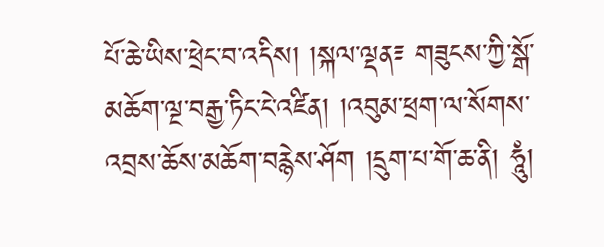པོ་ཆེ་ཡིས་ཕྲེང་བ་འདིས། །སྐལ་ལྡན༴ གཟུངས་ཀྱི་སྒོ་མཆོག་ལྔ་བརྒྱ་ཏིང་ངེ་འཛིན། །འབུམ་ཕྲག་ལ་སོགས་འབྲས་ཆོས་མཆོག་བརྙེས་ཤོག །དྲུག་པ་གོ་ཆ་ནི། ཧཱུཾ།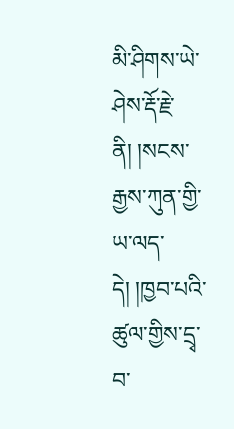མི་ཤིགས་ཡེ་ཤེས་རྡོ་རྗེ་ནི། །སངས་རྒྱས་ཀུན་གྱི་ཡ་ལད་དེ། །ཁྱབ་པའི་ཚུལ་གྱིས་དྲྭ་བ་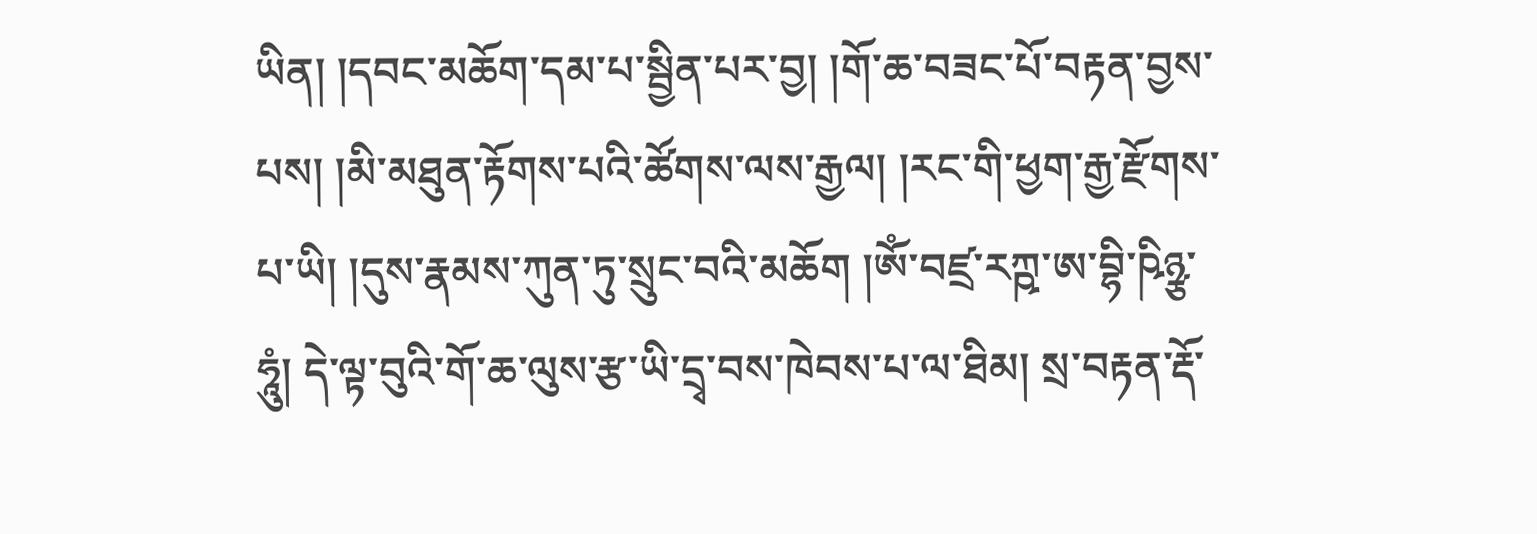ཡིན། །དབང་མཆོག་དམ་པ་སྦྱིན་པར་བྱ། །གོ་ཆ་བཟང་པོ་བརྟན་བྱས་པས། །མི་མཐུན་རྟོགས་པའི་ཚོགས་ལས་རྒྱལ། །རང་གི་ཕྱག་རྒྱ་རྫོགས་པ་ཡི། །དུས་རྣམས་ཀུན་ཏུ་སྲུང་བའི་མཆོག །ༀ་བཛྲ་རཀྵ་ཨ་བྷི་ཥིཉྩ་ཧཱུཾ། དེ་ལྟ་བུའི་གོ་ཆ་ལུས་རྩ་ཡི་དྲྭ་བས་ཁེབས་པ་ལ་ཐིམ། སྲ་བརྟན་རྡོ་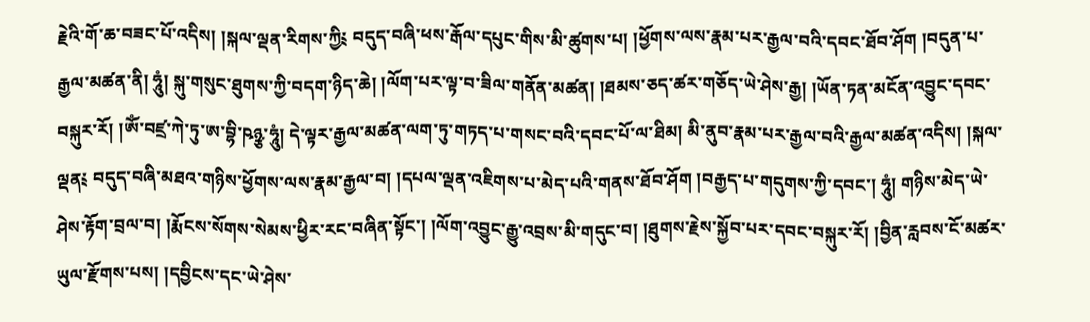རྗེའི་གོ་ཆ་བཟང་པོ་འདིས། །སྐལ་ལྡན་རིགས་ཀྱི༴ བདུད་བཞི་ཕས་རྒོལ་དཔུང་གིས་མི་ཚུགས་པ། །ཕྱོགས་ལས་རྣམ་པར་རྒྱལ་བའི་དབང་ཐོབ་ཤོག །བདུན་པ་རྒྱལ་མཚན་ནི། ཧཱུཾ། སྐུ་གསུང་ཐུགས་ཀྱི་བདག་ཉིད་ཆེ། །ལོག་པར་ལྟ་བ་ཟིལ་གནོན་མཚན། །ཐམས་ཅད་ཚར་གཅོད་ཡེ་ཤེས་རྒྱ། །ཡོན་ཏན་མངོན་འབྱུང་དབང་བསྐུར་རོ། །ༀ་བཛྲ་ཀེ་ཏུ་ཨ་བྷི་ཥཉྩ་ཧཱུཾ། དེ་ལྟར་རྒྱལ་མཚན་ལག་ཏུ་གཏད་པ་གསང་བའི་དབང་པོ་ལ་ཐིམ། མི་ནུབ་རྣམ་པར་རྒྱལ་བའི་རྒྱལ་མཚན་འདིས། །སྐལ་ལྡན༴ བདུད་བཞི་མཐའ་གཉིས་ཕྱོགས་ལས་རྣམ་རྒྱལ་བ། །དཔལ་ལྡན་འཇིགས་པ་མེད་པའི་གནས་ཐོབ་ཤོག །བརྒྱད་པ་གདུགས་ཀྱི་དབང་། ཧཱུཾ། གཉིས་མེད་ཡེ་ཤེས་རྟོག་བྲལ་བ། །རྨོངས་སོགས་སེམས་ཕྱིར་རང་བཞིན་སྟོང་། །ལོག་འབྱུང་རྒྱུ་འབྲས་མི་གདུང་བ། །ཐུགས་རྗེས་སྐྱོབ་པར་དབང་བསྐུར་རོ། །བྱིན་རླབས་ངོ་མཚར་ཡུལ་རྫོགས་པས། །དབྱིངས་དང་ཡེ་ཤེས་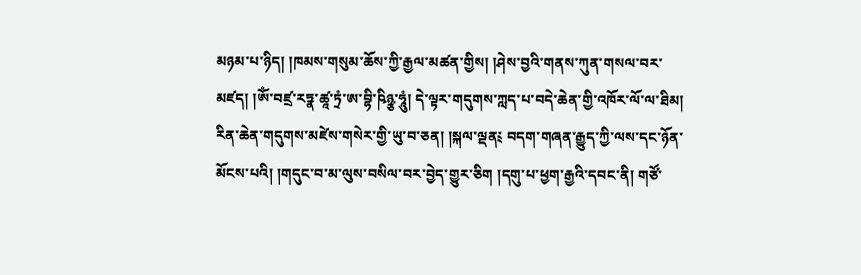མཉམ་པ་ཉིད། །ཁམས་གསུམ་ཆོས་ཀྱི་རྒྱལ་མཚན་གྱིས། །ཤེས་བྱའི་གནས་ཀུན་གསལ་བར་མཛད། །ༀ་བཛྲ་རཏྣ་ཚཱ་ཏྲཾ་ཨ་བྷི་ཥིཉྩ་ཧཱུཾ། དེ་ལྟར་གདུགས་ཀླད་པ་བདེ་ཆེན་གྱི་འཁོར་ལོ་ལ་ཐིམ། རིན་ཆེན་གདུགས་མཛེས་གསེར་གྱི་ཡུ་བ་ཅན། །སྐལ་ལྡན༴ བདག་གཞན་རྒྱུད་ཀྱི་ལས་དང་ཉོན་མོངས་པའི། །གདུང་བ་མ་ལུས་བསིལ་བར་བྱེད་གྱུར་ཅིག །དགུ་པ་ཕྱག་རྒྱའི་དབང་ནི། གཙོ་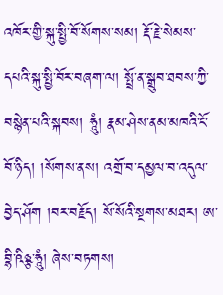འཁོར་གྱི་སྐུ་སྤྱི་བོ་སོགས་སམ། རྡོ་རྗེ་སེམས་དཔའི་སྐུ་སྤྱི་བོར་བཞག་ལ། སྤྲོ་ན་སྒྲུབ་ཐབས་ཀྱི་བསྙེན་པའི་སྐབས། ཧཱུཾ། རྣམ་ཤེས་ནམ་མཁའི་ངོ་བོ་ཉིད། །སོགས་ནས། འགྲོ་བ་དམྱལ་བ་འདུལ་བྱེད་ཤོག །བར་བརྗོད། སོ་སོའི་སྔགས་མཐར། ཨ་བྷི་ཥིཉྩ་ཧཱུཾ། ཞེས་བཏགས།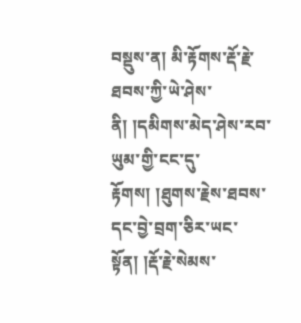བསྡུས་ན། མི་རྟོགས་རྡོ་རྗེ་ཐབས་ཀྱི་ཡེ་ཤེས་ནི། །དམིགས་མེད་ཤེས་རབ་ཡུམ་གྱི་ངང་དུ་རྟོགས། །ཐུགས་རྗེས་ཐབས་དང་བྱེ་བྲག་ཅིར་ཡང་སྟོན། །རྡོ་རྗེ་སེམས་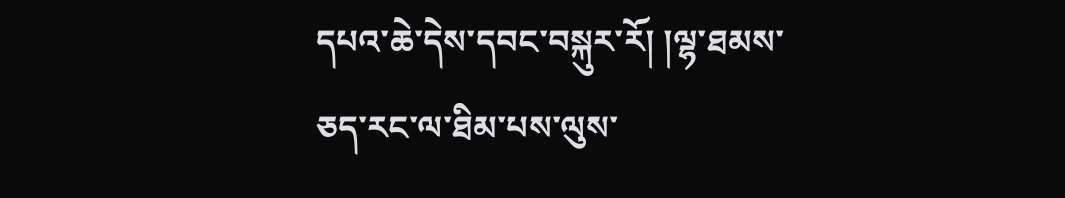དཔའ་ཆེ་དེས་དབང་བསྐུར་རོ། །ལྷ་ཐམས་ཅད་རང་ལ་ཐིམ་པས་ལུས་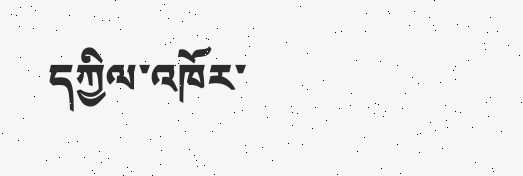དཀྱིལ་འཁོར་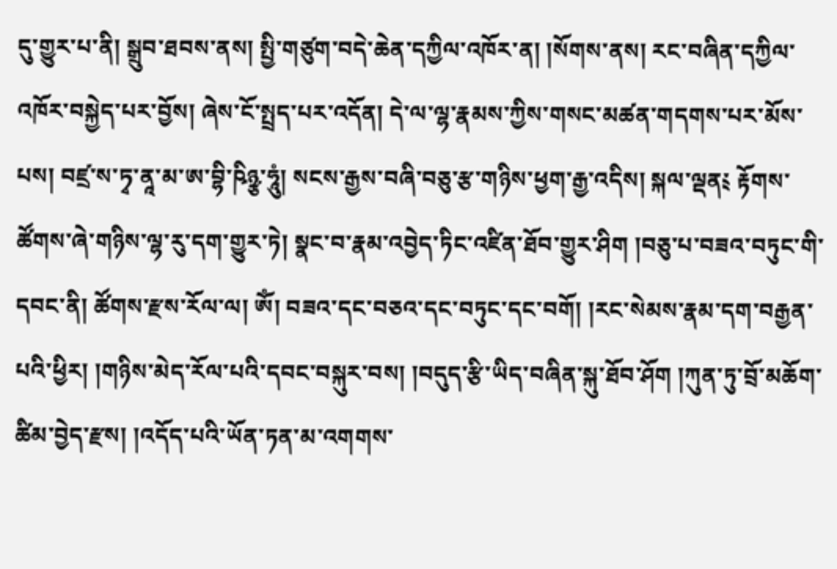དུ་གྱུར་པ་ནི། སྒྲུབ་ཐབས་ནས། སྤྱི་གཙུག་བདེ་ཆེན་དཀྱིལ་འཁོར་ན། །སོགས་ནས། རང་བཞིན་དཀྱིལ་འཁོར་བསྐྱེད་པར་བྱོས། ཞེས་ངོ་སྤྲད་པར་འདོན། དེ་ལ་ལྷ་རྣམས་ཀྱིས་གསང་མཚན་གདགས་པར་མོས་པས། བཛྲ་ས་ཏྭ་ནཱ་མ་ཨ་བྷི་ཥིཉྩ་ཧཱུཾ། སངས་རྒྱས་བཞི་བཅུ་རྩ་གཉིས་ཕྱག་རྒྱ་འདིས། སྐལ་ལྡན༴ རྟོགས་ཚོགས་ཞེ་གཉིས་ལྷ་རུ་དག་གྱུར་ཏེ། སྣང་བ་རྣམ་འབྱེད་ཏིང་འཛིན་ཐོབ་གྱུར་ཤིག །བཅུ་པ་བཟའ་བཏུང་གི་དབང་ནི། ཚོགས་རྫས་རོལ་ལ། ༀ། བཟའ་དང་བཅའ་དང་བཏུང་དང་བགོ། །རང་སེམས་རྣམ་དག་བརྒྱན་པའི་ཕྱིར། །གཉིས་མེད་རོལ་པའི་དབང་བསྐུར་བས། །བདུད་རྩི་ཡིད་བཞིན་སྐུ་ཐོབ་ཤོག །ཀུན་ཏུ་བྲོ་མཆོག་ཚིམ་བྱེད་རྫས། །འདོད་པའི་ཡོན་ཏན་མ་འགགས་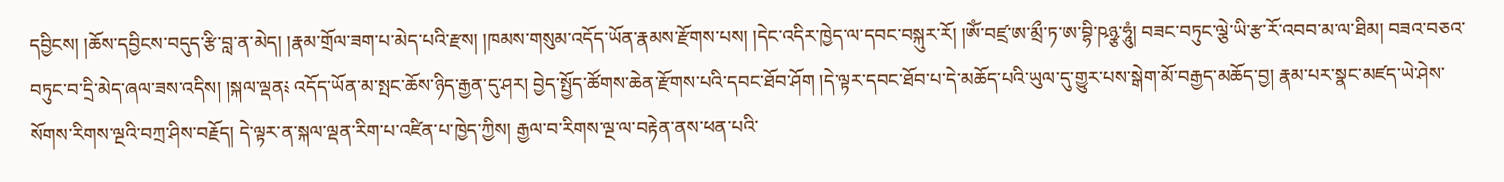དབྱིངས། །ཆོས་དབྱིངས་བདུད་རྩི་བླ་ན་མེད། །རྣམ་གྲོལ་ཟག་པ་མེད་པའི་རྫས། །ཁམས་གསུམ་འདོད་ཡོན་རྣམས་རྫོགས་པས། །དེང་འདིར་ཁྱེད་ལ་དབང་བསྐུར་རོ། །ༀ་བཛྲ་ཨ་མྲྀ་ཏ་ཨ་བྷི་ཥཉྩ་ཧཱུཾ། བཟང་བཏུང་ལྕེ་ཡི་རྩ་རོ་འབབ་མ་ལ་ཐིམ། བཟའ་བཅའ་བཏུང་བ་དྲི་མེད་ཞལ་ཟས་འདིས། །སྐལ་ལྡན༴ འདོད་ཡོན་མ་སྤང་ཆོས་ཉིད་རྒྱན་དུ་ཤར། བྱེད་སྤྱོད་ཚོགས་ཆེན་རྫོགས་པའི་དབང་ཐོབ་ཤོག །དེ་ལྟར་དབང་ཐོབ་པ་དེ་མཆོད་པའི་ཡུལ་དུ་གྱུར་པས་སྒེག་མོ་བརྒྱད་མཆོད་བྱ། རྣམ་པར་སྣང་མཛད་ཡེ་ཤེས་སོགས་རིགས་ལྔའི་བཀྲ་ཤིས་བརྗོད། དེ་ལྟར་ན་སྐལ་ལྡན་རིག་པ་འཛིན་པ་ཁྱེད་ཀྱིས། རྒྱལ་བ་རིགས་ལྔ་ལ་བརྟེན་ནས་ཕན་པའི་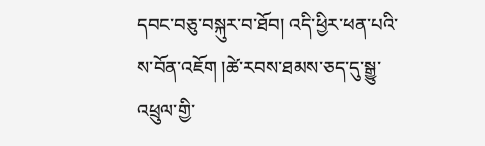དབང་བཅུ་བསྐུར་བ་ཐོབ། འདི་ཕྱིར་ཕན་པའི་ས་བོན་འཇོག །ཚེ་རབས་ཐམས་ཅད་དུ་སྒྱུ་འཕྲུལ་གྱི་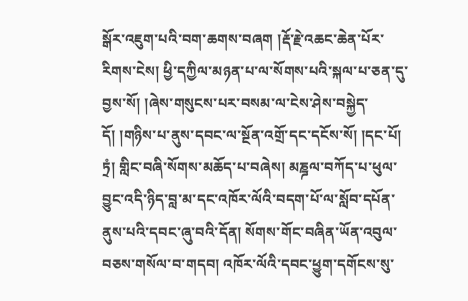སྒོར་འཇུག་པའི་བག་ཆགས་བཞག །རྡོ་རྗེ་འཆང་ཆེན་པོར་རིགས་ངེས། ཕྱི་དཀྱིལ་མཉན་པ་ལ་སོགས་པའི་སྐལ་པ་ཅན་དུ་བྱས་སོ། །ཞེས་གསུངས་པར་བསམ་ལ་ངེས་ཤེས་བསྐྱེད་དོ། །གཉིས་པ་ནུས་དབང་ལ་སྔོན་འགྲོ་དང་དངོས་སོ། །དང་པོ། ཏྲཾ། གླིང་བཞི་སོགས་མཆོད་པ་བཞེས། མཎྜལ་བཀོད་པ་ཕུལ་བྱུང་འདི་ཉིད་བླ་མ་དང་འཁོར་ལོའི་བདག་པོ་ལ་སློབ་དཔོན་ནུས་པའི་དབང་ཞུ་བའི་དོན། སོགས་གོང་བཞིན་ཡོན་འབུལ་བཅས་གསོལ་བ་གདབ། འཁོར་ལོའི་དབང་ཕྱུག་དགོངས་སུ་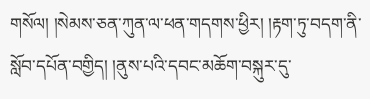གསོལ། །སེམས་ཅན་ཀུན་ལ་ཕན་གདགས་ཕྱིར། །རྟག་ཏུ་བདག་ནི་སློབ་དཔོན་བགྱིད། །ནུས་པའི་དབང་མཆོག་བསྐུར་དུ་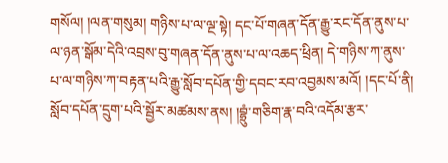གསོལ། །ལན་གསུམ། གཉིས་པ་ལ་ལྔ་སྟེ། དང་པོ་གཞན་དོན་རྒྱུ་རང་དོན་ནུས་པ་ལ་ཉན་སྒོམ་དེའི་འབྲས་བུ་གཞན་དོན་ནུས་པ་ལ་འཆད་ཕྲིན། དེ་གཉིས་ཀ་ནུས་པ་ལ་གཉིས་ཀ་བརྟན་པའི་རྒྱུ་སློབ་དཔོན་གྱི་དབང་རབ་འབྱམས་མའོ། །དང་པོ་ནི། སློབ་དཔོན་དྲུག་པའི་སྦྱོར་མཚམས་ནས། །བྷྲུཾ་གཅིག་རྣ་བའི་འདོམ་རྩར་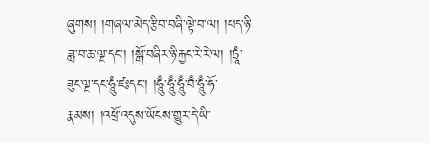ཞུགས། །གཞལ་མེད་རྩིབ་བཞི་ལྟེ་བ་ལ། །པད་ཉི་ཟླ་བ་ཆ་ལྔ་དང་། །སྒོ་བཞིར་ཉི་རྐྱང་རེ་རེ་ལ། །ཏྲཱཾ་ཟུང་ལྔ་དང་ཧཱུཾ་ཛཿདང་། །ཧཱུྃ་ཧཱུྃ་ཧཱུྃ་བྃ་ཧཱུྃ་ཧོ་རྣམས། །འཕྲོ་འདུས་ཡོངས་གྱུར་དེ་ཡི་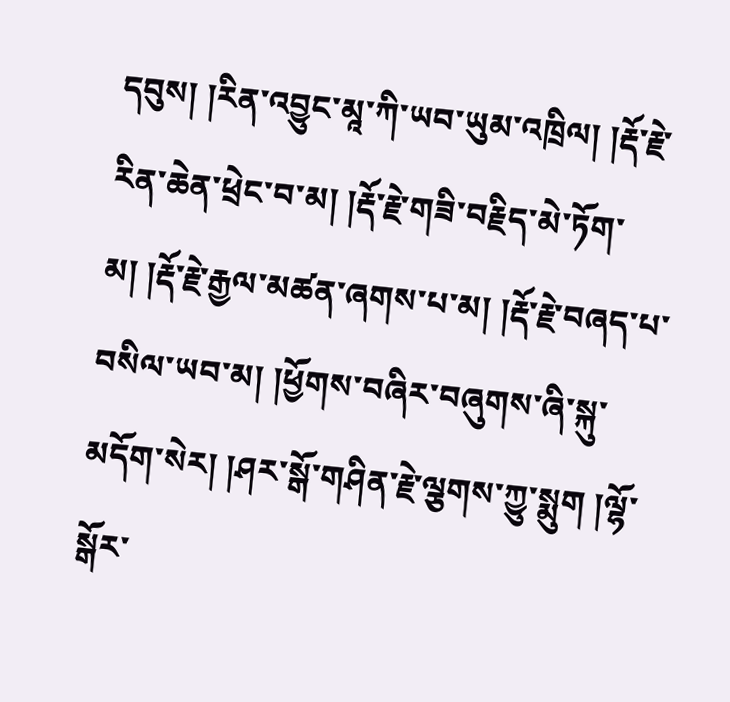དབུས། །རིན་འབྱུང་མཱ་ཀི་ཡབ་ཡུམ་འཁྲིལ། །རྡོ་རྗེ་རིན་ཆེན་ཕྲེང་བ་མ། །རྡོ་རྗེ་གཟི་བརྗིད་མེ་ཏོག་མ། །རྡོ་རྗེ་རྒྱལ་མཚན་ཞགས་པ་མ། །རྡོ་རྗེ་བཞད་པ་བསིལ་ཡབ་མ། །ཕྱོགས་བཞིར་བཞུགས་ཞི་སྐུ་མདོག་སེར། །ཤར་སྒོ་གཤིན་རྗེ་ལྕགས་ཀྱུ་སྨུག །ལྷོ་སྒོར་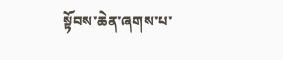སྟོབས་ཆེན་ཞགས་པ་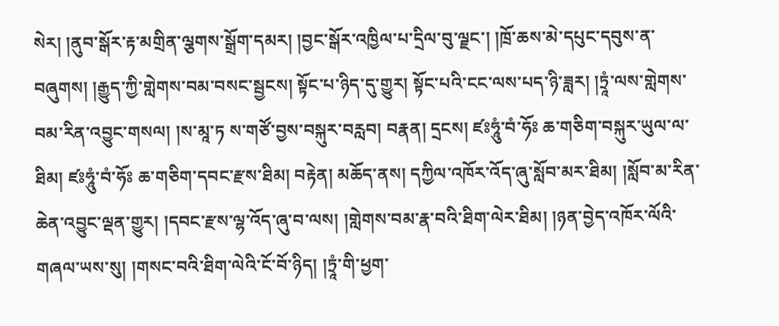སེར། །ནུབ་སྒོར་རྟ་མགྲིན་ལྕགས་སྒྲོག་དམར། །བྱང་སྒོར་འཁྱིལ་པ་དྲིལ་བུ་ལྗང་། །ཁྲོ་ཆས་མེ་དཔུང་དབུས་ན་བཞུགས། །རྒྱུད་ཀྱི་གླེགས་བམ་བསང་སྦྱངས། སྟོང་པ་ཉིད་དུ་གྱུར། སྟོང་པའི་ངང་ལས་པད་ཉི་ཟླར། །ཏྲཱཾ་ལས་གླེགས་བམ་རིན་འབྱུང་གསལ། །ས་མཱ་ཏ ས་གཙོ་བྱས་བསྐུར་བརླབ། བརྣན། དྲངས། ཛཿཧཱུཾ་བཾ་ཧོཿ ཆ་གཅིག་བསྐུར་ཡུལ་ལ་ཐིམ། ཛཿཧཱུཾ་བཾ་ཧོཿ ཆ་གཅིག་དབང་རྫས་ཐིམ། བརྟེན། མཆོད་ནས། དཀྱིལ་འཁོར་འོད་ཞུ་སློབ་མར་ཐིམ། །སློབ་མ་རིན་ཆེན་འབྱུང་ལྡན་གྱུར། །དབང་རྫས་ལྷ་འོད་ཞུ་བ་ལས། །གླེགས་བམ་རྣ་བའི་ཐིག་ལེར་ཐིམ། །ཉན་བྱེད་འཁོར་ལོའི་གཞལ་ཡས་སུ། །གསང་བའི་ཐིག་ལེའི་ངོ་བོ་ཉིད། །ཏྲཱཾ་གི་ཕྱག་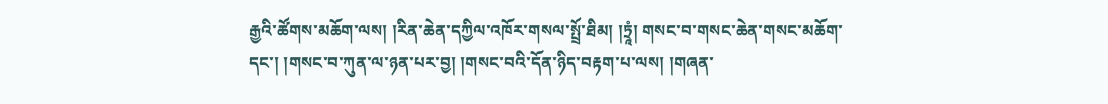རྒྱའི་ཚོགས་མཆོག་ལས། །རིན་ཆེན་དཀྱིལ་འཁོར་གསལ་སྤྲོ་ཐིམ། །ཏྲཱཾ། གསང་བ་གསང་ཆེན་གསང་མཆོག་དང་། །གསང་བ་ཀུན་ལ་ཉན་པར་བྱ། །གསང་བའི་དོན་ཉིད་བརྟག་པ་ལས། །གཞན་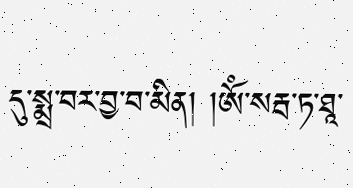དུ་སྨྲ་བར་བྱ་བ་མིན། །ༀ་སརྦ་ཏ་ཐཱ་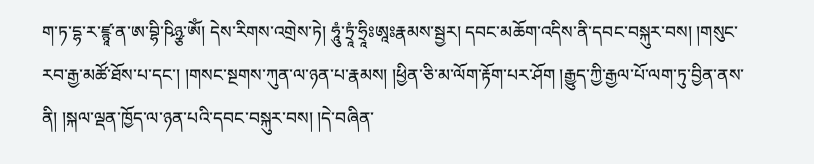ག་ཏ་དྷ་ར་ཛྙཱ་ན་ཨ་བྷི་ཥིཉྩ་ༀ། དེས་རིགས་འགྲེས་ཏེ། ཧཱུཾ་ཏྲཱཾ་ཧྲཱིཿཨཱཿརྣམས་སྦྱར། དབང་མཆོག་འདིས་ནི་དབང་བསྐུར་བས། །གསུང་རབ་རྒྱ་མཚོ་ཐོས་པ་དང་། །གསང་སྔགས་ཀུན་ལ་ཉན་པ་རྣམས། །ཕྱིན་ཅི་མ་ལོག་རྟོག་པར་ཤོག །རྒྱུད་ཀྱི་རྒྱལ་པོ་ལག་ཏུ་བྱིན་ནས་ནི། །སྐལ་ལྡན་ཁྱོད་ལ་ཉན་པའི་དབང་བསྐུར་བས། །དེ་བཞིན་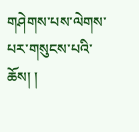གཤེགས་པས་ལེགས་པར་གསུངས་པའི་ཆོས། །